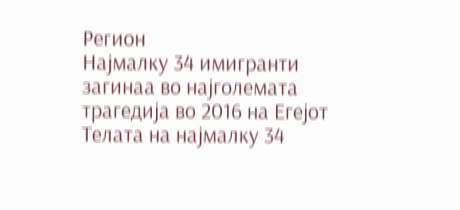Регион
Најмалку 34 имигранти загинаа во најголемата трагедија во 2016 на Егејот
Телата на најмалку 34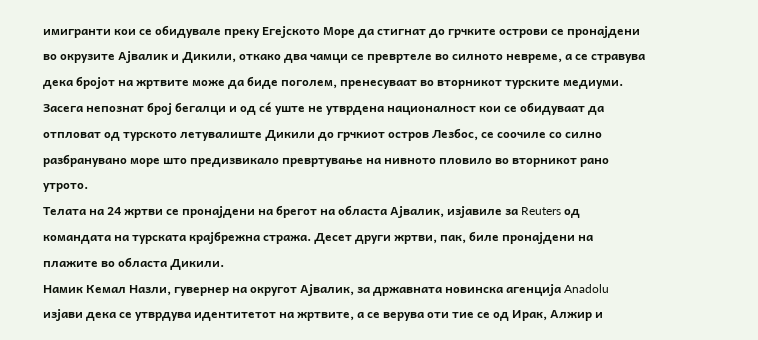имигранти кои се обидувале преку Егејското Море да стигнат до грчките острови се пронајдени во окрузите Ајвалик и Дикили, откако два чамци се превртеле во силното невреме, а се стравува дека бројот на жртвите може да биде поголем, пренесуваат во вторникот турските медиуми.
Засега непознат број бегалци и од сé уште не утврдена националност кои се обидуваат да отпловат од турското летувалиште Дикили до грчкиот остров Лезбос, се соочиле со силно разбранувано море што предизвикало превртување на нивното пловило во вторникот рано утрото.
Телата на 24 жртви се пронајдени на брегот на областа Ајвалик, изјавиле за Reuters од командата на турската крајбрежна стража. Десет други жртви, пак, биле пронајдени на плажите во областа Дикили.
Намик Кемал Назли, гувернер на округот Ајвалик, за државната новинска агенција Anadolu изјави дека се утврдува идентитетот на жртвите, а се верува оти тие се од Ирак, Алжир и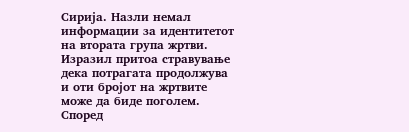Сирија. Назли немал информации за идентитетот на втората група жртви. Изразил притоа стравување дека потрагата продолжува и оти бројот на жртвите може да биде поголем.
Според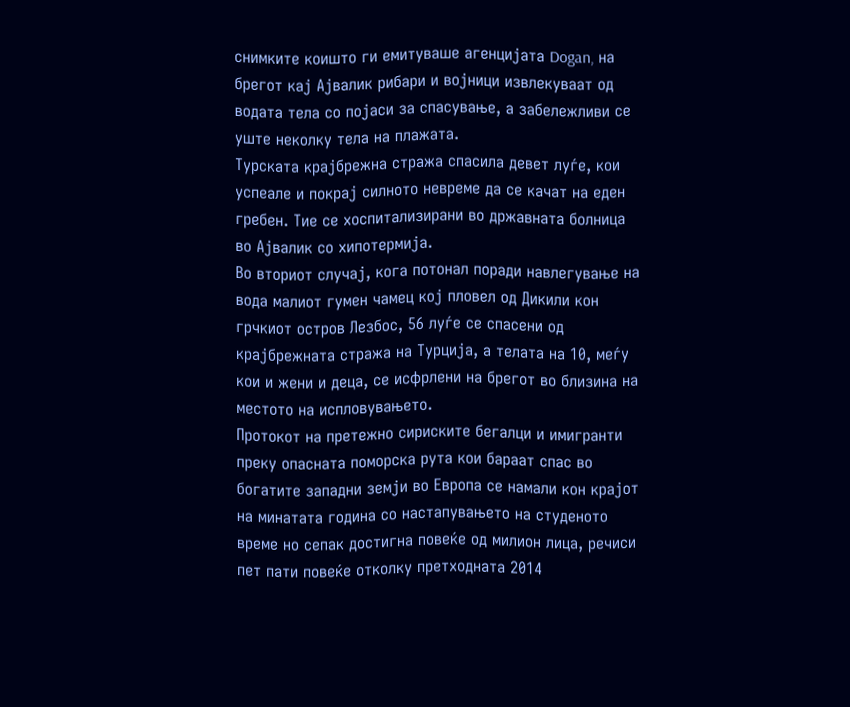снимките коишто ги емитуваше агенцијaта Dogan, на брегот кај Ајвалик рибари и војници извлекуваат од водата тела со појаси за спасување, а забележливи се уште неколку тела на плажата.
Турската крајбрежна стража спасила девет луѓе, кои успеале и покрај силното невреме да се качат на еден гребен. Тие се хоспитализирани во државната болница во Ајвалик со хипотермија.
Во вториот случај, кога потонал поради навлегување на вода малиот гумен чамец кој пловел од Дикили кон грчкиот остров Лезбос, 56 луѓе се спасени од крајбрежната стража на Турција, а телата на 10, меѓу кои и жени и деца, се исфрлени на брегот во близина на местото на испловувањето.
Протокот на претежно сириските бегалци и имигранти преку опасната поморска рута кои бараат спас во богатите западни земји во Европа се намали кон крајот на минатата година со настапувањето на студеното време но сепак достигна повеќе од милион лица, речиси пет пати повеќе отколку претходната 2014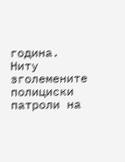година.
Ниту зголемените полициски патроли на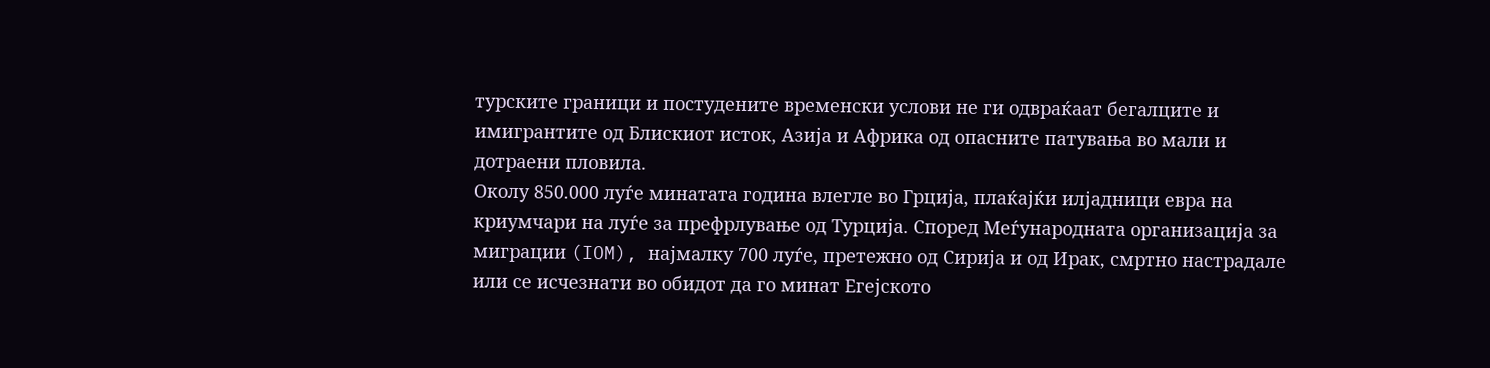турските граници и постудените временски услови не ги одвраќаат бегалците и имигрантите од Блискиот исток, Азија и Африка од опасните патувања во мали и дотраени пловила.
Околу 850.000 луѓе минатата година влегле во Грција, плаќајќи илјадници евра на криумчари на луѓе за префрлување од Турција. Според Меѓународната организација за миграции (IOM), најмалку 700 луѓе, претежно од Сирија и од Ирак, смртно настрадале или се исчезнати во обидот да го минат Егејското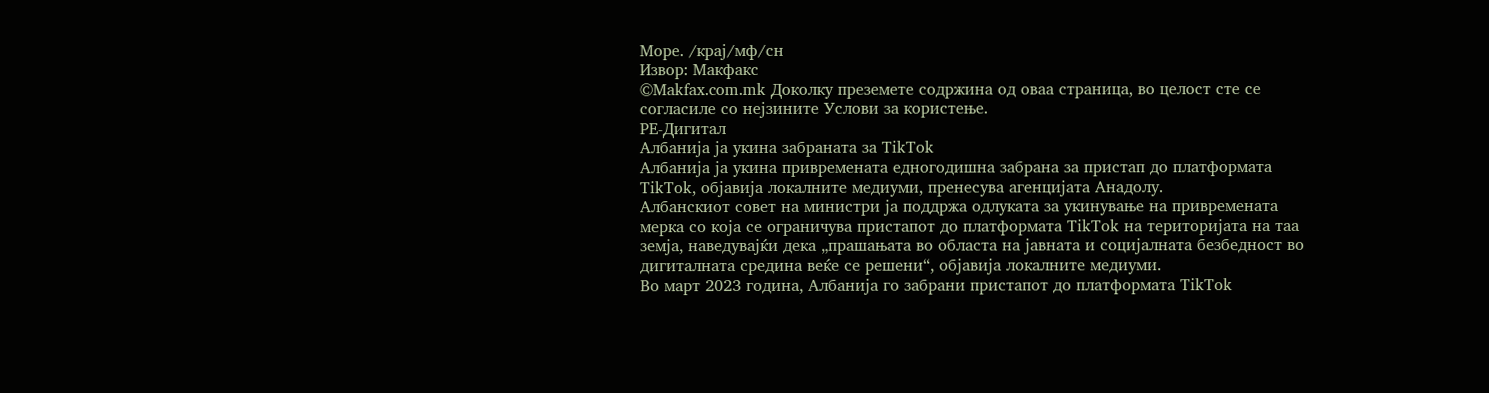Море. /крај/мф/сн
Извор: Макфакс
©Makfax.com.mk Доколку преземете содржина од оваа страница, во целост сте се согласиле со нејзините Услови за користење.
РЕ-Дигитал
Албанија ја укина забраната за TikTok
Албанија ја укина привремената едногодишна забрана за пристап до платформата TikTok, објавија локалните медиуми, пренесува агенцијата Анадолу.
Албанскиот совет на министри ја поддржа одлуката за укинување на привремената мерка со која се ограничува пристапот до платформата TikTok на територијата на таа земја, наведувајќи дека „прашањата во областа на јавната и социјалната безбедност во дигиталната средина веќе се решени“, објавија локалните медиуми.
Во март 2023 година, Албанија го забрани пристапот до платформата TikTok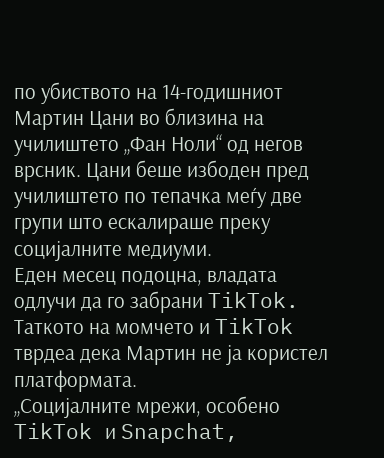по убиството на 14-годишниот Мартин Цани во близина на училиштето „Фан Ноли“ од негов врсник. Цани беше избоден пред училиштето по тепачка меѓу две групи што ескалираше преку социјалните медиуми.
Еден месец подоцна, владата одлучи да го забрани TikTok. Таткото на момчето и TikTok тврдеа дека Мартин не ја користел платформата.
„Социјалните мрежи, особено TikTok и Snapchat,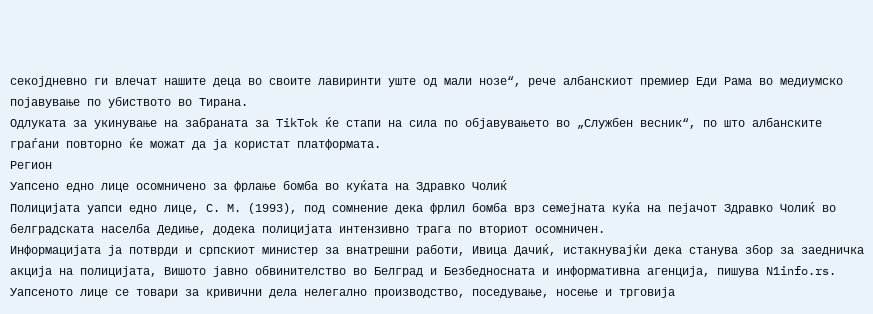секојдневно ги влечат нашите деца во своите лавиринти уште од мали нозе“, рече албанскиот премиер Еди Рама во медиумско појавување по убиството во Тирана.
Одлуката за укинување на забраната за TikTok ќе стапи на сила по објавувањето во „Службен весник“, по што албанските граѓани повторно ќе можат да ја користат платформата.
Регион
Уапсено едно лице осомничено за фрлање бомба во куќата на Здравко Чолиќ
Полицијата уапси едно лице, С. М. (1993), под сомнение дека фрлил бомба врз семејната куќа на пејачот Здравко Чолиќ во белградската населба Дедиње, додека полицијата интензивно трага по вториот осомничен.
Информацијата ја потврди и српскиот министер за внатрешни работи, Ивица Дачиќ, истакнувајќи дека станува збор за заедничка акција на полицијата, Вишото јавно обвинителство во Белград и Безбедносната и информативна агенција, пишува N1info.rs.
Уапсеното лице се товари за кривични дела нелегално производство, поседување, носење и трговија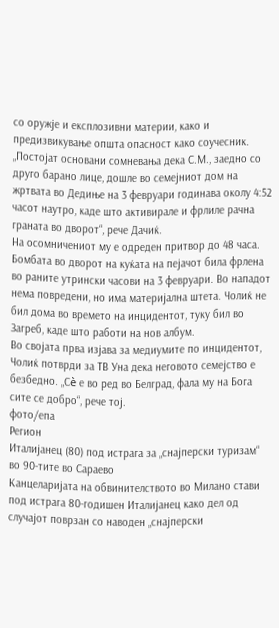со оружје и експлозивни материи, како и предизвикување општа опасност како соучесник.
„Постојат основани сомневања дека С.М., заедно со друго барано лице, дошле во семејниот дом на жртвата во Дедиње на 3 февруари годинава околу 4:52 часот наутро, каде што активирале и фрлиле рачна граната во дворот“, рече Дачиќ.
На осомничениот му е одреден притвор до 48 часа.
Бомбата во дворот на куќата на пејачот била фрлена во раните утрински часови на 3 февруари. Во нападот нема повредени, но има материјална штета. Чолиќ не бил дома во времето на инцидентот, туку бил во Загреб, каде што работи на нов албум.
Во својата прва изјава за медиумите по инцидентот, Чолиќ потврди за ТВ Уна дека неговото семејство е безбедно. „Сè е во ред во Белград, фала му на Бога сите се добро“, рече тој.
фото/епа
Регион
Италијанец (80) под истрага за „снајперски туризам“ во 90-тите во Сараево
Канцеларијата на обвинителството во Милано стави под истрага 80-годишен Италијанец како дел од случајот поврзан со наводен „снајперски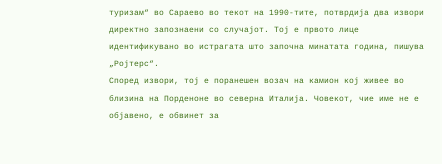туризам“ во Сараево во текот на 1990-тите, потврдија два извори директно запознаени со случајот. Тој е првото лице идентификувано во истрагата што започна минатата година, пишува „Ројтерс“.
Според извори, тој е поранешен возач на камион кој живее во близина на Порденоне во северна Италија. Човекот, чие име не е објавено, е обвинет за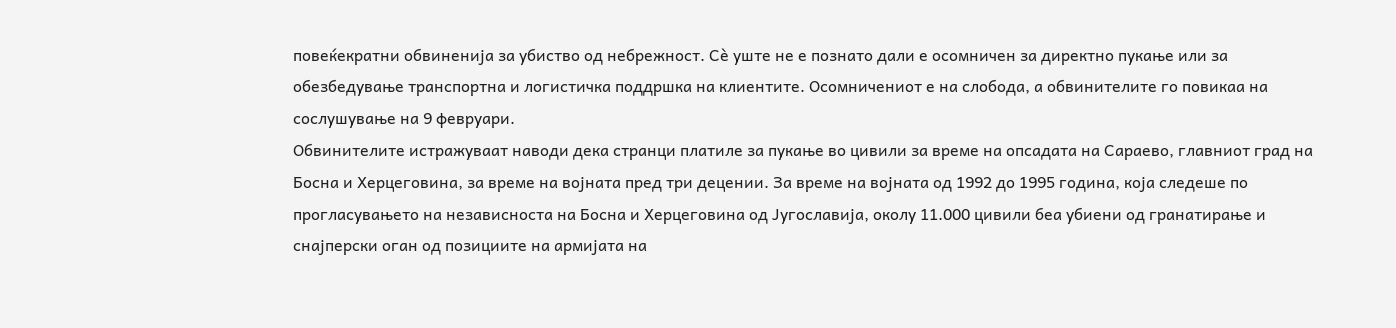повеќекратни обвиненија за убиство од небрежност. Сè уште не е познато дали е осомничен за директно пукање или за обезбедување транспортна и логистичка поддршка на клиентите. Осомничениот е на слобода, а обвинителите го повикаа на сослушување на 9 февруари.
Обвинителите истражуваат наводи дека странци платиле за пукање во цивили за време на опсадата на Сараево, главниот град на Босна и Херцеговина, за време на војната пред три децении. За време на војната од 1992 до 1995 година, која следеше по прогласувањето на независноста на Босна и Херцеговина од Југославија, околу 11.000 цивили беа убиени од гранатирање и снајперски оган од позициите на армијата на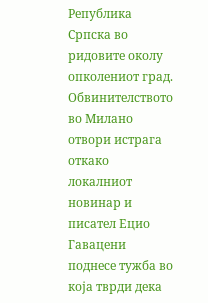Република Српска во ридовите околу опколениот град.
Обвинителството во Милано отвори истрага откако локалниот новинар и писател Ецио Гавацени поднесе тужба во која тврди дека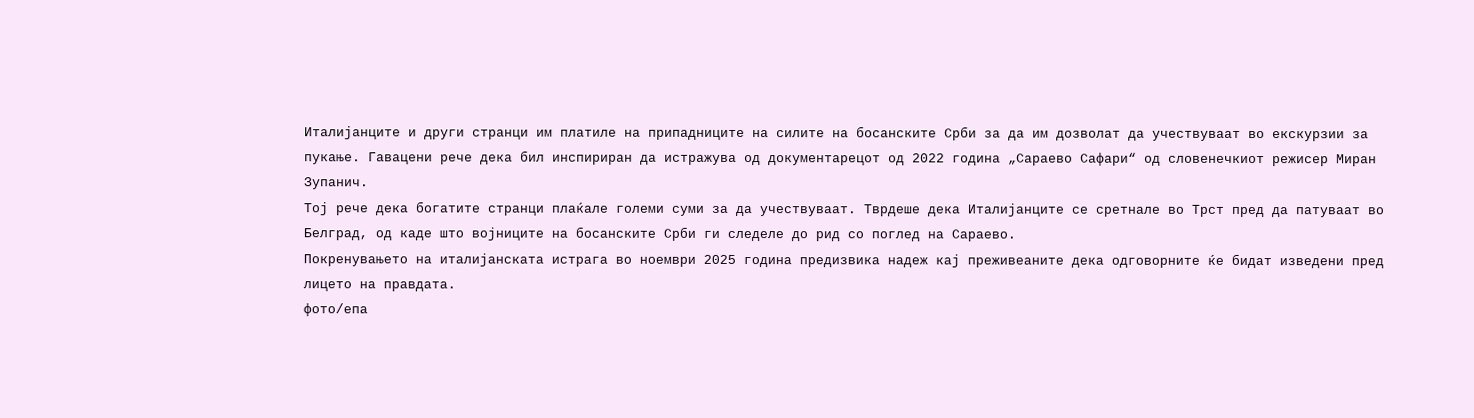Италијанците и други странци им платиле на припадниците на силите на босанските Срби за да им дозволат да учествуваат во екскурзии за пукање. Гавацени рече дека бил инспириран да истражува од документарецот од 2022 година „Сараево Сафари“ од словенечкиот режисер Миран Зупанич.
Тој рече дека богатите странци плаќале големи суми за да учествуваат. Тврдеше дека Италијанците се сретнале во Трст пред да патуваат во Белград, од каде што војниците на босанските Срби ги следеле до рид со поглед на Сараево.
Покренувањето на италијанската истрага во ноември 2025 година предизвика надеж кај преживеаните дека одговорните ќе бидат изведени пред лицето на правдата.
фото/епа